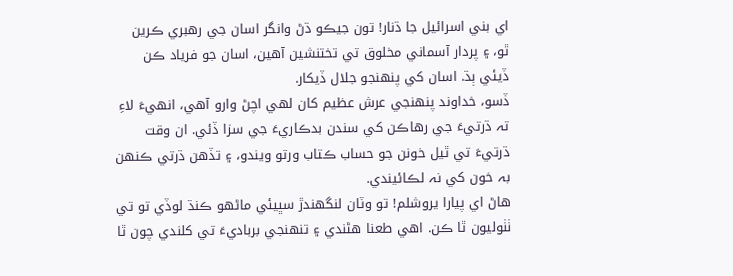اي بني اسرائيل جا ڌنار! تون جيڪو ڌڻ وانگر اسان جي رهبري ڪرين ٿو، ۽ پردار آسماني مخلوق تي تختنشين آهين، اسان جو فرياد ڪن ڏيئي ٻڌ. اسان کي پنهنجو جلال ڏيکار.
ڏسو، خداوند پنهنجي عرش عظيم کان لهي اچڻ وارو آهي، انهيءَ لاءِ تہ ڌرتيءَ جي رهاڪن کي سندن بدڪاريءَ جي سزا ڏئي. ان وقت ڌرتيءَ تي ٿيل خونن جو حساب ڪتاب ورتو ويندو، ۽ تڏهن ڌرتي ڪنهن بہ خون کي نہ لڪائيندي.
هاڻ اي پيارا يروشلم! تو وٽان لنگھندڙ سڀيئي ماڻهو ڪنڌ لوڏي تو تي ٺٺوليون ٿا ڪن. اهي طعنا هڻندي ۽ تنهنجي برباديءَ تي کلندي چون ٿا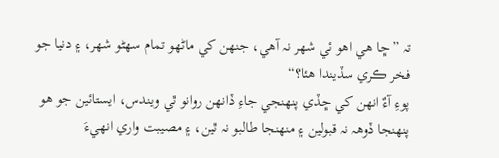تہ ”ڇا هي اهو ئي شهر نہ آهي، جنهن کي ماڻهو تمام سهڻو شهر، ۽ دنيا جو فخر ڪري سڏيندا هئا؟“
پوءِ آءٌ انهن کي ڇڏي پنهنجي جاءِ ڏانهن روانو ٿي ويندس، ايستائين جو هو پنهنجا ڏوهہ نہ قبولين ۽ منهنجا طالبو نہ ٿين، ۽ مصيبت واري انهيءَ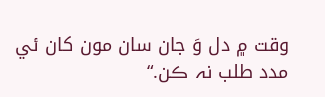وقت ۾ دل وَ جان سان مون کان ئي مدد طلب نہ ڪن.“